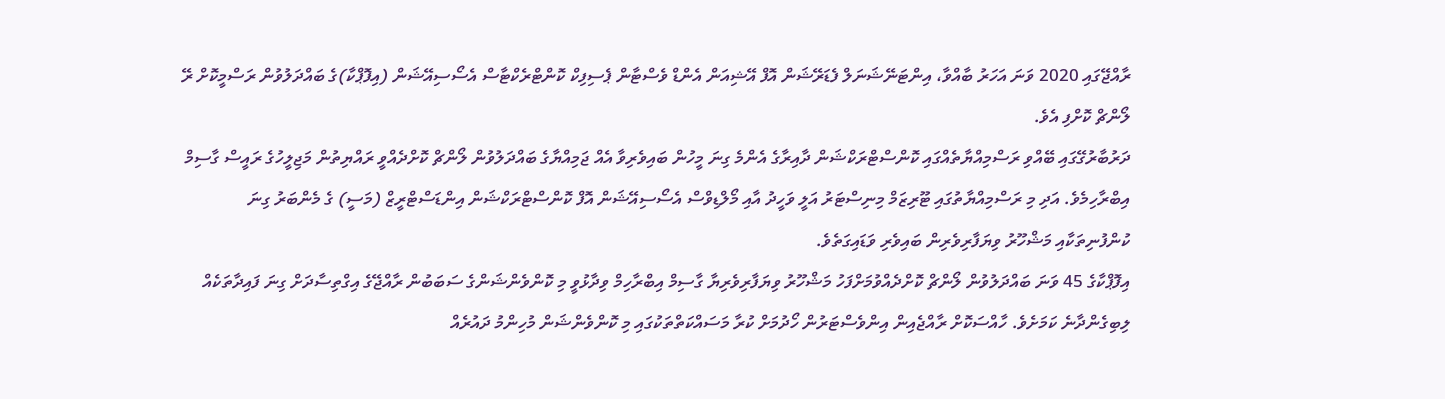ރާއްޖޭގައި 2020 ވަނަ އަހަރު ބާއްވާ، އިންޓަނޭޝަނަލް ފެޑަރޭޝަން އޮފް އޭޝިއަން އެންޑް ވެސްޓާން ޕެސިފިކް ކޮންޓްރެކްޓާސް އެސޯސިއޭޝަން (އިފޮޕްކާ)ގެ ބައްދަލުވުން ރަސްމީކޮށް ރޭ ލޯންޗް ކޮށްފި އެވެ.
ދަރުބާރުގޭގައި ބޭއްވި ރަސްމިއްޔާތެއްގައި ކޮންސްޓްރަކްޝަން ދާއިރާގެ އެންމެ ގިނަ މީހުން ބައިވެރިވާ އެއް ޖަމިއްޔާގެ ބައްދަލުވުން ލޯންޗް ކޮށްދެއްވީ ރައްޔިތުން މަޖިލީހުގެ ރައީސް ގާސިމް އިބްރާހިމެވެ. އަދި މި ރަސްމިއްޔާތުގައި ޓޫރިޒަމް މިނިސްޓަރު އަލީ ވަހީދު އާއި މޯލްޑިވްސް އެސޯސިއޭޝަން އޮފް ކޮންސްޓްރަކްޝަން އިންޑަސްޓްރީޒް (މަސީ) ގެ މެންބަރު ގިނަ ކުންފުނިތަކާއި މަޝްހޫރު ވިޔަފާރިވެރިން ބައިވެރި ވަޑައިގަތެވެ.
އިފޮޕްކާގެ 45 ވަނަ ބައްދަލުވުން ލޯންޗް ކޮށްދެއްވުމަށްފަހު މަޝްހޫރު ވިޔަފާރިވެރިޔާ ގާސިމް އިބްރާހިމް ވިދާޅުވީ މި ކޮންވެންޝަންގެ ސަބަބުން ރާއްޖޭގެ އިގްތިސާދަށް ގިނަ ފައިދާތަކެއް ލިބިގެންދާނެ ކަމަށެވެ. ހާއްސަކޮށް ރާއްޖެއިން އިންވެސްޓަރުން ހޯދުމަށް ކުރާ މަސައްކަތްތަކުގައި މި ކޮންވެންޝަން މުހިންމު ދައުރެއް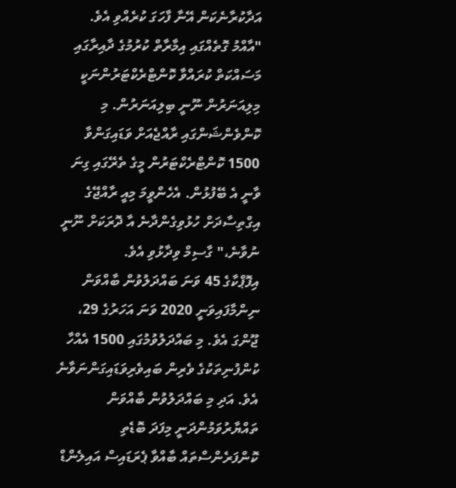އަދާކުރާނެކަން އޭނާ ފާހަގަ ކުރެއްވި އެވެ.
"އާއްމު ގޮތެއްގައި އިމާރާތް ކުރުމުގެ ދާއިރާގައި މަސައްކަތް ކުރައްވާ ކޮންޓްރެކްޓަރުންނަކީ މިލިއަނަރުން ނޫނީ ބިލިއަނަރުން. މި ކޮންވެންޝަންގައި ރާއްޖެއަށް ވަޑައިގަންވާ 1500 ކޮންޓްރެކްޓަރުން މީގެ ތެރޭގައި ގިނަ ވާނީ އެ ބޭފުޅުން. އެހެންވީމަ މިއީ ރާއްޖޭގެ އިގްތިސާދަށް ހުޅުވިގެންދާނެ އާ ދޮރަކަށް ނޫނީ ނުވާނެ،" ގާސިމް ވިދާޅުވި އެވެ.
އިފޮޕްކާގެ 45 ވަނަ ބައްދަލުވުން ބާއްވަން ނިންމާފައިވަނީ 2020 ވަނަ އަހަރުގެ 29، ޖޫންގަ އެވެ. މި ބައްދަލުވުމުގައި 1500 އެއްހާ ކުންފުނިތަކުގެ ވެރިން ބައިވެރިވަޑައިގަންނަވާނެ އެވެ. އަދި މި ބައްދަލުވުން ބާއްވަން ތައްޔާރުވަމުންދަނީ މިފަދަ ބޮޑެތި ކޮންފަރެންސްތައް ބާއްވާ ޕެރަޑައިސް އައިލެންޑް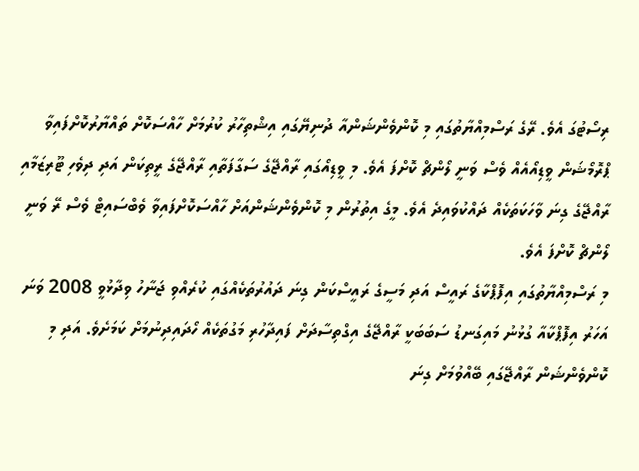ރިސޯޓުގަ އެވެ. ރޭގެ ރަސްމިއްޔާތުގައި މި ކޮންވެންޝަންއާ ދުނިޔޭގައި އިޝްތިހާރު ކުރުމަށް ހާއްސަކޮށް ތައްޔާރުކޮށްފައިވާ ޕްރޮމޯޝަން ވީޑިއޯއެއް ވެސް ވަނީ ލޯންޗް ކޮށްފަ އެވެ. މި ވީޑިއޯގައި ރާއްޖޭގެ ސަގާފަތާއި ރާއްޖޭގެ ރީތިކަން އަދި ދިވެހި ޓޫރިޒަމާއި ރާއްޖޭގެ ގިނަ ވާހަކަތަކެއް ދައްކުވައިދެ އެވެ. މީގެ އިތުރުން މި ކޮންވެންޝަންއަށް ހާއްސަކޮށްފައިވާ ވެބްސައިޓް ވެސް ރޭ ވަނީ ލޯންޗް ކޮށްފަ އެވެ.
މި ރަސްމިއްޔާތުގައި އިފޮޕްކާގެ ރައީސް އަދި މަސީގެ ރައީސްކަން ގިނަ ދައުރުތަކެއްގައި ކުރެއްވި ޖަނާހު ވިދާޅުވީ 2008 ވަނަ އަހަރު އިފޮޕްކާއާ ގުޅުނު މައިގަނޑު ސަބަބަކީ ރާއްޖޭގެ އިގްތިސާދަށް ފައިދާހުރި މަގުތަކެއް ހޯދައިދިނުމަށް ކަމަށެވެ. އަދި މި ކޮންވެންޝަން ރާއްޖޭގައި ބޭއްވުމަށް ގިނަ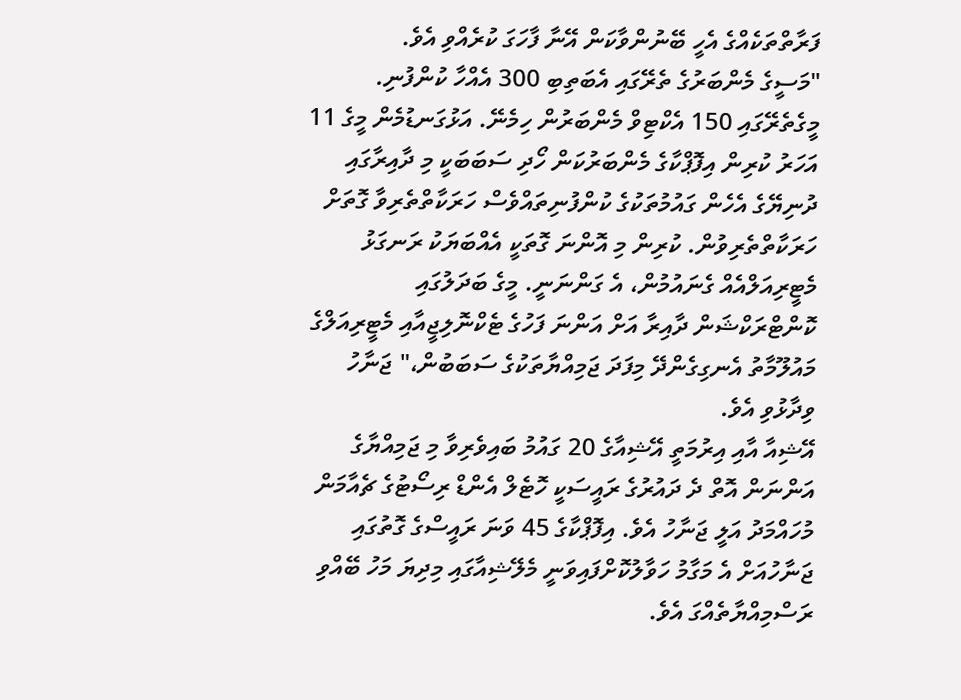ފަރާތްތަކެއްގެ އެހީ ބޭނުންވާކަން އޭނާ ފާހަގަ ކުރެއްވި އެވެ.
"މަސީގެ މެންބަރުގެ ތެރޭގައި އެބަތިބި 300 އެއްހާ ކުންފުނި. މީގެތެރޭގައި 150 އެކްޓިވް މެންބަރުން ހިމެނޭ. އަޅުގަނޑުމެން މީގެ 11 އަހަރު ކުރިން އިފޮޕްކާގެ މެންބަރުކަން ހޯދި ސަބަބަކީ މި ދާއިރާގައި ދުނިޔޭގެ އެހެން ގައުމުތަކުގެ ކުންފުނިތައްވެސް ހަރަކާތްތެރިވާ ގޮތަށް ހަރަކާތްތެރިވުން. ކުރިން މި އޮންނަ ގޮތަކީ އެއްބަޔަކު ރަނގަޅު މެޓީރިއަލްއެއް ގެނައުމުން، އެ ގަންނަނީ. މީގެ ބަދަލުގައި ކޮންޓްރަކްޝަން ދާއިރާ އަށް އަންނަ ފަހުގެ ޓެކްނޮލިޖީއާއި މެޓީރިއަލްގެ މައުލޫމާތު އެނގިގެންދޭ މިފަދަ ޖަމިއްޔާތަކުގެ ސަބަބުން،" ޖަނާހު ވިދާޅުވި އެވެ.
އޭޝިއާ އާއި އިރުމަތީ އޭޝިއާގެ 20 ގައުމު ބައިވެރިވާ މި ޖަމިއްޔާގެ އަންނަން އޮތް ދެ ދައުރުގެ ރައީސަކީ ހޮޓެލް އެންޑް ރިސޯޓުގެ ޗެއާމަން މުހައްމަދު އަލީ ޖަނާހު އެވެ. އިފޮޕްކާގެ 45 ވަނަ ރައީސްގެ ގޮތުގައި ޖަނާހުއަށް އެ މަގާމު ހަވާލުކޮށްފައިވަނީ މެލޭޝިއާގައި މިދިޔަ މަހު ބޭއްވި ރަސްމިއްޔާތެއްގަ އެވެ.